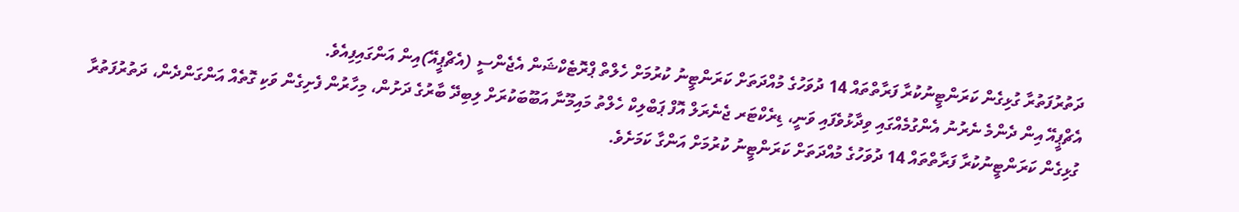ދަތުރުފަތުރާ ގުޅިގެން ކަރަންޓީނުކުރާ ފަރާތްތައް 14 ދުވަހުގެ މުއްދަތަށް ކަރަންޓީނު ކުރުމަށް ހެލްތް ޕްރޮޓެކްޝަން އެޖެންސީ (އެޗްޕީއޭ)އިން އަންގައިފިއެވެ.
އެޗްޕީއޭ އިން ދެންމެ ނެރުނު އެންގުމެއްގައި ވިދާޅުވެފައި ވަނީ، ޑިރެކްޓަރ ޖެނެރަލް އޮފް ޕަބްލިކް ހެލްތު މައިމޫނާ އަބޫބަކުރަށް ލިބިދޭ ބާރުގެ ދަށުން، މިހާރުން ފެށިގެން ވަކި ގޮތެއް އަންގަންދެން، ދަތުރުފަތުރާ ގުޅިގެން ކަރަންޓީނުކުރާ ފަރާތްތައް 14 ދުވަހުގެ މުއްދަތަށް ކަރަންޓީނު ކުރުމަށް އަންގާ ކަމަށެވެ.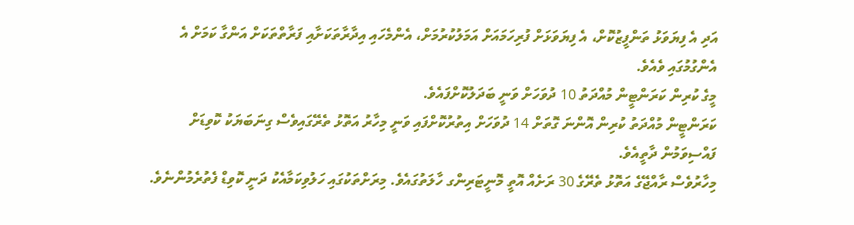އަދި އެ ފިޔަވަޅު ތަންފީޒުކޮށް، އެ ފިޔަވަޅަށް ފުރިހަމައަށް އަމަލުކުރުމަށް، އެންމެހައި އިދާރާތަކަށާއި ފަރާތްތަކަށް އަންގާ ކަމަށް އެ އެންގުމުގައި ވެއެވެ.
މީގެ ކުރިން ކަރަންޓީން މުއްދަތު 10 ދުވަހަށް ވަނީ ބަދަލުކޮށްފައެވެ.
ކަރަންޓީން މުއްދަތު ކުރިން އޮންނަ ގޮތަށް 14 ދުވަހަށް އިތުރުކޮށްފައި ވަނީ މިހާރު އަތޮޅު ތެރޭގައިވެސް ގިނަބަޔަކު ކޮވިޑަށް ފައްސިވަމުން ދާތީއެވެ.
މިހާރުވެސް ރާއްޖޭގެ އަތޮޅު ތެރޭގެ 30 ރަށެއް އޮތީ މޮނީޓަރިންގ ހާލަތުގައެވެ. މިރަށްތަކުގައި ހަލުވިކަމާއެކު ދަނީ ކޮވިޑް ފެތުރެމުންނެވެ.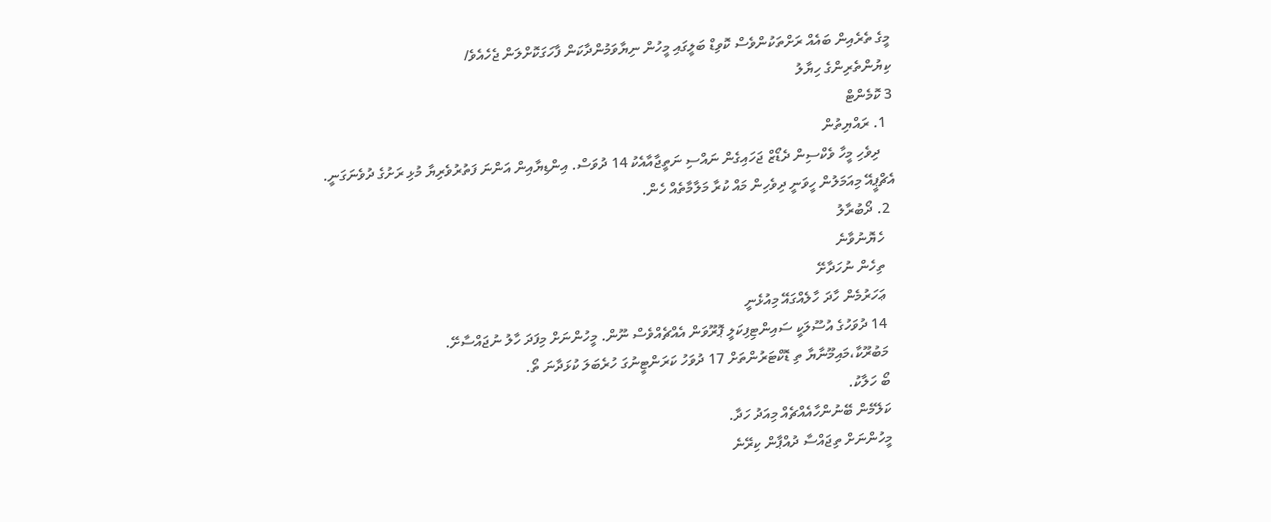މީގެ ތެރެއިން ބައެއް ރަށްތަކުންވެސް ކޮވިޑް ބަލީގައި މީހުން ނިޔާވަމުންދާކަން ފާހަގަކޮށްލަން ޖެހެއެވެ/
ކިޔުންތެރިންގެ ހިޔާލު
3 ކޮމެންޓް
  1. ރައްޔިތުން
    ދިވެހި މީހާ ވެކްސިން ދެޑޯޒް ޖަހައިގެން ނައްސި ނަތީޖާއާއެކު 14 ދުވަސް. އިންޑިޔާއިން އަންނަ ފަތުރުވެރިޔާ މުޅި ރަށުގެ ދުވެނަގަނީ. އެޗްޕީއޭ މިއަމަލުން ހީވަނީ ދިވެހިން މައް ކުރާ މަލާމާތެއް ހެން.
  2. ދޯބުރާލު
    ހެޔޮނުވާނެ
    ތިހެން ނުހަދާށޭ
    ޢަހަރުމެން ހާދަ ހާލެއްގައޭ މިއުޅެނީ
    14 ދުވަހުގެ އުސޫލަކީ ސައިންޓިފިކަލީ ޕޮރޫވަން އެއްޗެއްވެސް ނޫން. މީހުންނަށް މިފަދަ ހާލު ނުޖައްސާށޭ.
    މަބުރޫކާ،މައިމޫނާޔާ ތި ޑޮކްޓަރުންތަށް 17 ދުވަހު ކަރަންޓީނުގަ ހުރެބަލަ ކުޅަދާނަ ތޯ.
    ބޯ ހަލާކު.
    ކަލޭމެން ބޭނުންހާއެއްޗެއް މިއަދު ހަދާ.
    މީހުންނަށް ތިޖައްސާ ދުއްޕާން ކިރޭނެ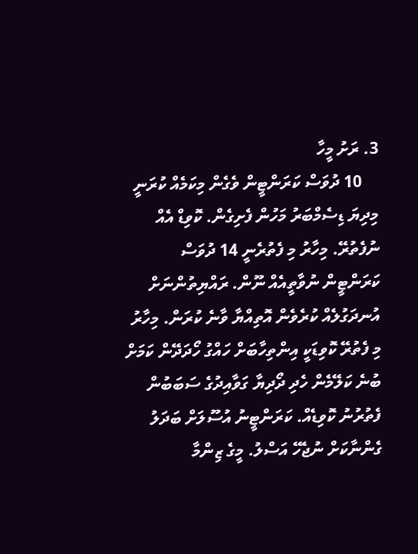3. ރަށު މީހާ
    10 ދުވަސް ކަރަންޓީން ވެގެން މިކަމެއް ކުރަނީ މިދިޔަ ޑިސެމްބަރު މަހުން ފެށިގެން. ކޮވިޑް އެއް ނުފެތުރޭ. މިހާރު މި ފެތުރެނީ 14 ދުވަސް ކަރަންޓީން ނުވާތީއެއް ނޫން. ރައްޔިތުންނަށް އުނދަގުލެއް ކުރެވެން އޮތިއްޔާ ވާނެ ކުރަން. މިހާރު މި ފެތުރޭ ކޮވިޑަކީ އިންތިހާބަށް ހައްގު ހޯދަދޭން ކަމަށް ބުނެ ކަލޭމެން ހެދި ދޯދިޔާ ގަވާއިދުގެ ސަބަބުން ފެތުރުނު ކޮވިޑެއް. ކަރަންޓީނު އުސޫލަށް ބަދަލު ގެންނާކަށް ނުޖެހޭ އަސްލު. މީގެ ޒިންމާ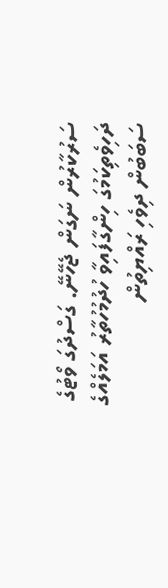ސަރުކާރުން ނަގަން ޖެހޭނޭ. ގަސްދުގަ ވޯޓުގެ ދަހިވެތިކަމުގަ ހިންގާފައިވާ ހުދުމުހުތާރު އަމަލެއްގެ ސަބަބުން ދިވެހި ރައްޔިތުން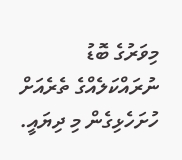މިވަރުގެ ބޮޑު ނުރައްކަލެއްގެ ތެރެއަށް ހުށަހެޅިގެން މި ދިޔައީ.